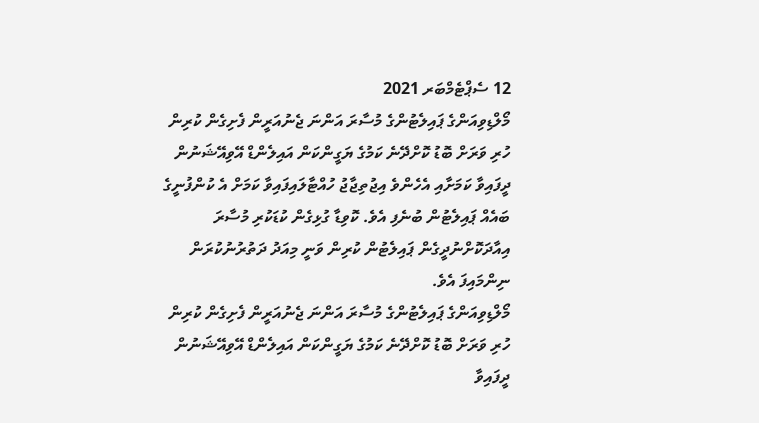12 ސެޕްޓެމްބަރ 2021
މޯލްޑިވިއަންގެ ޕައިލެޓުންގެ މުސާރަ އަންނަ ޖެނުއަރީން ފެށިގެން ކުރިން ހުރި ވަރަށް ބޮޑު ކޮށްދޭނެ ކަމުގެ ޔަގީންކަން އައިލެންޑް އޭވިއޭޝަނުން ދީފައިވާ ކަމަށާއި އެހެންވެ އިޖުތިޖާޖު ހުއްޓާލައިފައިވާ ކަމަށް އެ ކުންފުނީގެ ބައެއް ޕައިލެޓުން ބުނެފި އެވެ. ކޮވިޑާ ގުޅިގެން ކުޑަކުރި މުސާރަ އިއާދަކޮށްނުދީގެން ޕައިލެޓުން ކުރިން ވަނީ މިއަދު ދަތުރުނުކުރަން ނިންމައިފަ އެވެ.
މޯލްޑިވިއަންގެ ޕައިލެޓުންގެ މުސާރަ އަންނަ ޖެނުއަރީން ފެށިގެން ކުރިން ހުރި ވަރަށް ބޮޑު ކޮށްދޭނެ ކަމުގެ ޔަގީންކަން އައިލެންޑް އޭވިއޭޝަނުން ދީފައިވާ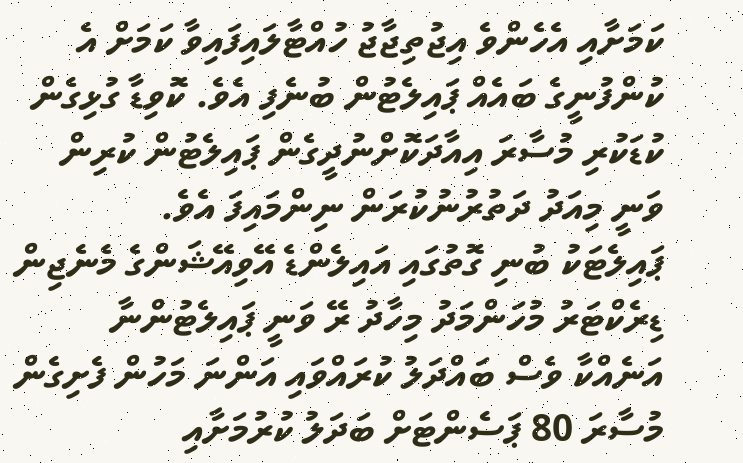ކަމަށާއި އެހެންވެ އިޖުތިޖާޖު ހުއްޓާލައިފައިވާ ކަމަށް އެ ކުންފުނީގެ ބައެއް ޕައިލެޓުން ބުނެފި އެވެ. ކޮވިޑާ ގުޅިގެން ކުޑަކުރި މުސާރަ އިއާދަކޮށްނުދީގެން ޕައިލެޓުން ކުރިން ވަނީ މިއަދު ދަތުރުނުކުރަން ނިންމައިފަ އެވެ.
ޕައިލެޓަކު ބުނި ގޮތުގައި އައިލެންޑެ އޭވިއޭޝަންގެ މެނެޖިން ޑިރެކްޓަރު މުހަންމަދު މިހާދު ރޭ ވަނީ ޕައިލެޓުންނާ އަނެއްކާ ވެސް ބައްދަލު ކުރައްވައި އަންނަ މަހުން ފެށިގެން މުސާރަ 80 ޕަސެންޓަށް ބަދަލު ކުރުމަށާއި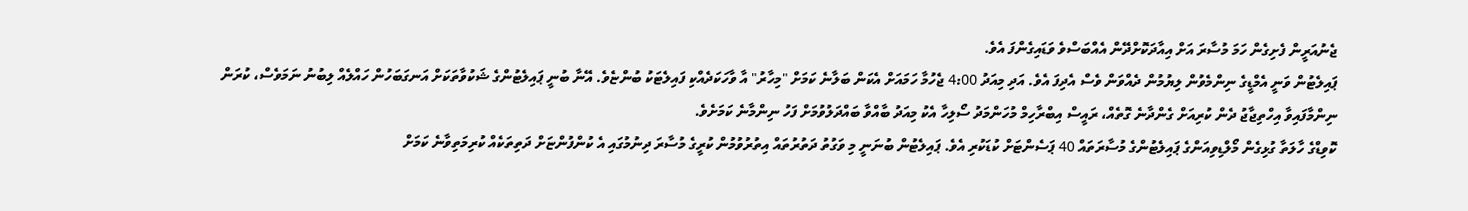ޖެނުއަރީން ފެށިގެން ހަމަ މުސާރަ އަށް އިއާދަކޮށްދޭން އެއްބަސްވެ ވަޑައިގެންފަ އެވެ.
ޕައިލެޓުން ވަނީ އެމްޑީގެ ނިންމެވުން ލިޔުމުން ދެއްވަން ވެސް އެދިފަ އެވެ. އަދި މިއަދު 4:00 ޖެހުމާ ހަމައަށް އެކަން ބަލާނެ ކަމަށް "މިހާރު" އާ ވާހަކަދެއްކި ފައިލެޓަކު ބުންޏެވެ. އޭނާ ބުނީ ޕައިލެޓުންގެ ޝަކުވާތަކަށް އަނގަބަހުން ހައްލެއް ލިބުނު ނަމަވެސް، ކުރަން ނިންމާފައިވާ އިހްތިޖާޖު ދެން ކުރިއަށް ގެންދާނެ ގޮތެއް، ރައީސް އިބްރާހިމް މުހަންމަދު ސޯލިހާ އެކު މިއަދު ބާއްވާ ބައްދަލުވުމަށް ފަހު ނިންމާނެ ކަމަށެވެ.
ކޮވިޑްގެ ހާލަތާ ގުޅިގެން މޯލްޑިވިއަންގެ ޕައިލެޓުންގެ މުސާރަތައް 40 ޕަސެންޓަށް ކުޑަކުރި އެވެ. ޕައިލެޓުން ބުނަނީ މި ވަގުތު ދަތުރުތައް އިތުރުވުމުން ކުރީގެ މުސާރަ ދިނުމުގައި އެ ކުންފުންޏަށް ދަތިތަކެއް ކުރިމަތިވާނެ ކަމަށް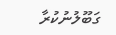ގަބޫލުނުކުރާ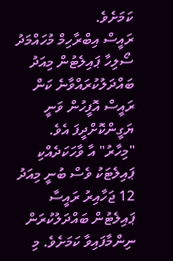ކަމަށެވެ.
ރައީސް އިބްރާހިމް މުހައްމަދު ސޯލިހާ ޕައިލެޓުން މިއަދު ބައްދަލުކުރައްވާނެ ކަން ރައީސް އޮފީހުން ވަނީ ޔަގީންކޮށްދީފަ އެވެ.
"މިހާރު" އާ ވާހަކަދެއްކި ޕައިލެޓަކު ވެސް ބުނީ މިއަދު 12 ޖަހާއިރު ރައީސާ ޕައިލެޓުން ބައްދަލުކުރަން ނިންމާފައިވާ ކަމަށެވެ. މި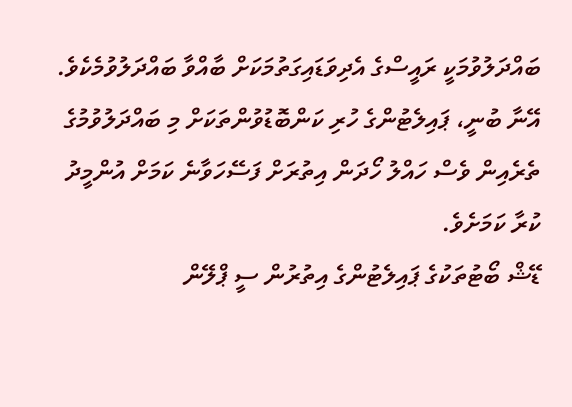ބައްދަލުވުމަކީ ރައީސްގެ އެދިވަޑައިގަތުމަކަށް ބާއްވާ ބައްދަލުވުމެކެވެ. އޭނާ ބުނީ، ޕައިލެޓުންގެ ހުރި ކަންބޮޑުވުންތަކަށް މި ބައްދަލުވުމުގެ ތެރެއިން ވެސް ހައްލު ހޯދަން އިތުރަށް ފަސޭހަވާނެ ކަމަށް އުންމީދު ކުރާ ކަމަށެވެ.
ޑޭޝް ބޯޓުތަކުގެ ޕައިލެޓުންގެ އިތުރުން ސީ ޕްލޭން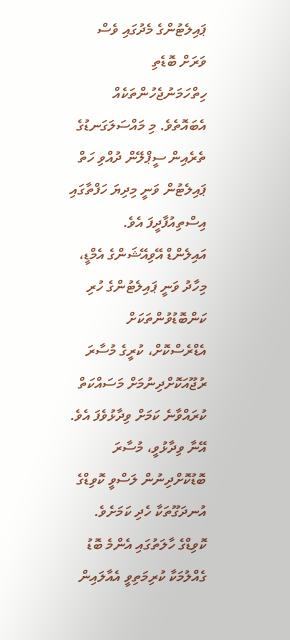ޕައިލެޓުންގެ މެދުގައި ވެސް ވަރަށް ބޮޑެތި ހިތްހަމަނުޖެހުންތަކެއް އެބައޮތެވެ. މި މައްސަލަގަނޑުގެ ތެރެއިން ސީޕްލޭން ދުއްވި ހަތް ޕައިލެޓުން ވަނީ މިދިޔަ ހަފްތާގައި އިސްތިއުފާދީފަ އެވެ.
އައިލެންޑް އޭވިއޭޝަންގެ އެމްޑީ، މިހާދު ވަނީ ޕައިލެޓުންގެ ހުރި ކަންބޮޑުވުންތަކަށް އެޑްރެސްކޮށް، ކުރީގެ މުސާރަ ރުޖޫއަކޮށްދިނުމަށް މަސައްކަތް ކުރައްވާނެ ކަމަށް ވިދާޅުވެފަ އެވެ. އޭނާ ވިދާޅުވީ، މުސާރަ ބޮޑުކޮށްދިނުން ލަސްވީ ކޮވިޑްގެ އުނދަގޫތަކާ ހެދި ކަމަށެވެ.
ކޮވިޑްގެ ހާލަތުގައި އެންމެ ބޮޑު ގެއްލުމަކާ ކުރިމަތިވީ އެއާލައިން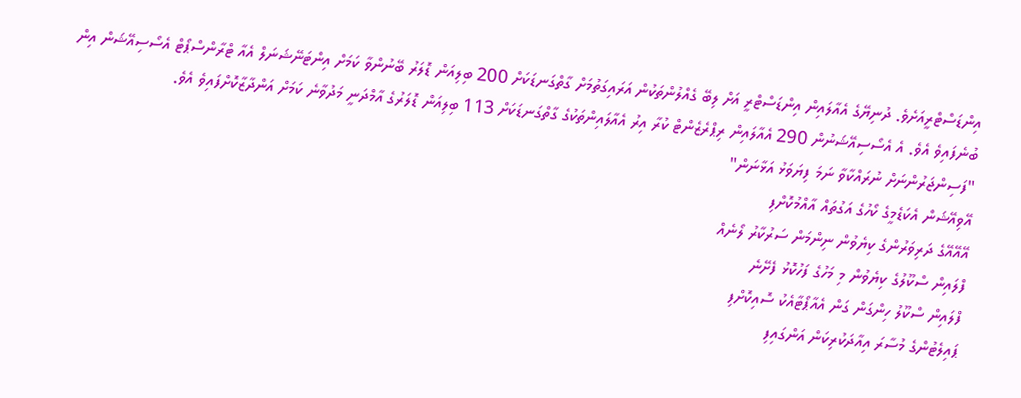އިންޑަސްޓްރީއަށެވެ. ދުނިޔޭގެ އެއާލައިން އިންޑަސްޓްރީ އަށް ލިބޭ ގެއްލުންތަކުން އަރައިގަތުމަށް ގާތްގަނޑަކަށް 200 ބިލިއަން ޑޮލަރު ބޭނުންވާ ކަމަށް އިންޓަނޭޝަނަލް އެއާ ޓްރާންސްޕޯޓް އެސޯސިއޭޝަން އިން ބުނެފައިވެ އެވެ. އެ އެސޯސިއޭޝަނުން 290 އެއާލައިން ރިޕްރެޒެންޓް ކުރާ އިރު އެއާލައިންތަކުގެ ގާތްގަނޑަކަށް 113 ބިލިއަން ޑޮލަރުގެ އާމްދަނީ މަދުވާނެ ކަމަށް އަންދާޒާކޮށްފައިވެ އެވެ.
"ފަސިންޖަރުންނަށް ނުރައްކާވާ ނަމަ ފިޔަވަޅު އަޅާނަން"
އޭވިއޭޝަން އެކަޑެމީގެ ކޯހުގެ އަގުތައް އާއްމުކޮށްފި
އޭއޭއޭގެ ދަރިވަރުންގެ ކިޔެވުން ނިންމަން ސަރުކާރު ލޯނެއް
ފްލައިން ސްކޫލުގެ ކިޔެވުން މި މަހުގެ ފަހުކޮޅު ފެށޭނެ
ފްލައިން ސްކޫލު ހިންގަން ގަން އެއާޕޯޓާއެކު ސޮއިކޮށްފި
ޕައިލެޓުންގެ މުސާރަ އިއާދަކުރިކަން އަންގައިފި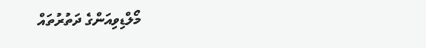މޯލްޑިވިއަންގެ ދަތުރުތައް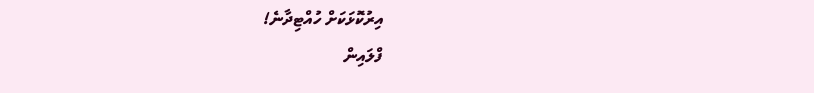އިރުކޮޅަކަށް ހުއްޓިދާނެ!
ފްލައިން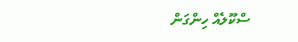ސްކޫލެއް ހިންގަން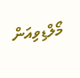މޯލްޑިވިއަން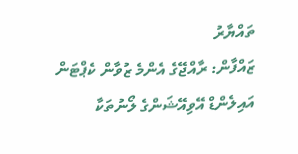ތައްޔާރު
ޒައްފާން: ރާއްޖޭގެ އެންމެ ޒުވާން ކެޕްޓަން
އައިލެންޑް އޭވިއޭޝަންގެ ލޯނުތަކާ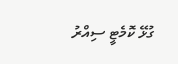ގުޅޭ ކޮމެޓީ ސިއްރު